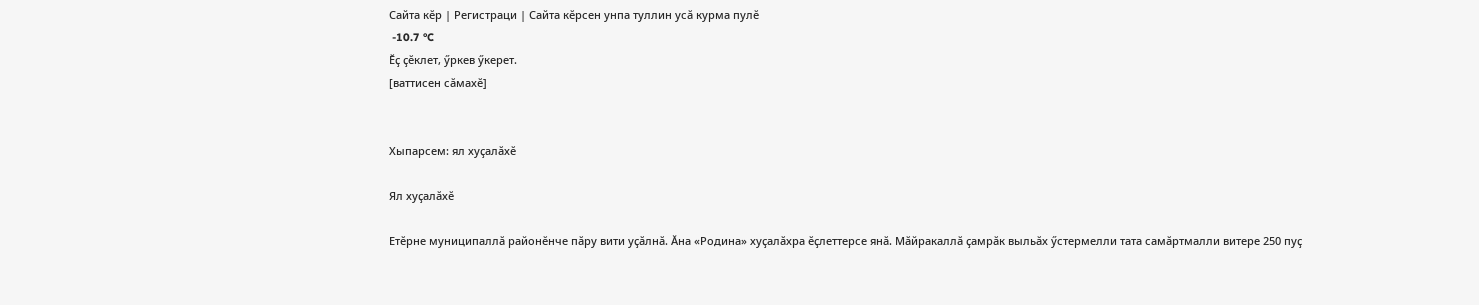Сайта кӗр | Регистраци | Сайта кӗрсен унпа туллин усӑ курма пулӗ
 -10.7 °C
Ӗҫ ҫӗклет, ӳркев ӳкерет.
[ваттисен сӑмахӗ]


Хыпарсем: ял хуҫалӑхӗ

Ял хуҫалӑхӗ

Етӗрне муниципаллӑ районӗнче пӑру вити уҫӑлнӑ. Ӑна «Родина» хуҫалӑхра ӗҫлеттерсе янӑ. Мӑйракаллӑ ҫамрӑк выльӑх ӳстермелли тата самӑртмалли витере 250 пуҫ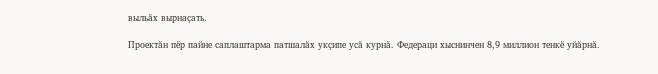выльӑх вырнаҫать.

Проектӑн пӗр пайне саплаштарма патшалӑх укҫипе усӑ курнӑ. Федераци хыснинчен 8,9 миллион тенкӗ уйӑрнӑ.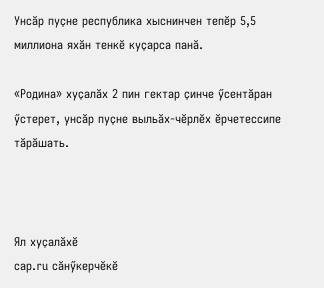Унсӑр пуҫне республика хыснинчен тепӗр 5,5 миллиона яхӑн тенкӗ куҫарса панӑ.

«Родина» хуҫалӑх 2 пин гектар ҫинче ӳсентӑран ӳстерет, унсӑр пуҫне выльӑх-чӗрлӗх ӗрчетессипе тӑрӑшать.



Ял хуҫалӑхӗ
cap.ru cӑнӳкерчӗкӗ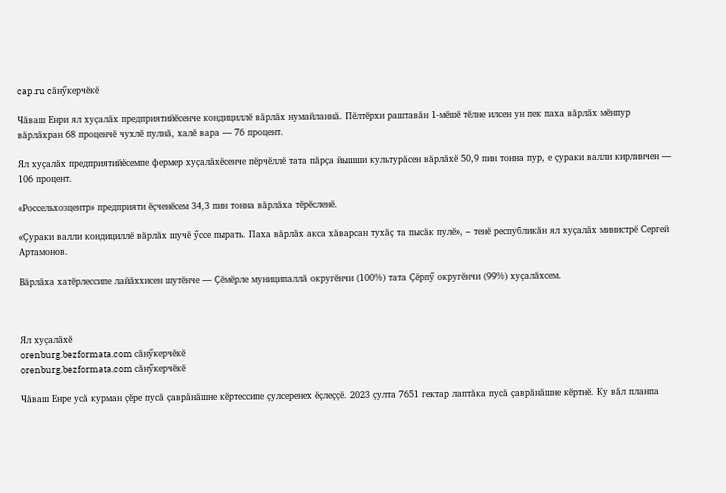cap.ru cӑнӳкерчӗкӗ

Чӑваш Енри ял хуҫалӑх предприятийӗсенче кондициллӗ вӑрлӑх нумайланнӑ. Пӗлтӗрхи раштавӑн 1-мӗшӗ тӗлне илсен ун пек паха вӑрлӑх мӗнпур вӑрлӑхран 68 проценчӗ чухлӗ пулнӑ, халӗ вара — 76 процент.

Ял хуҫалӑх предприятийӗсемпе фермер хуҫалӑхӗсенче пӗрчӗллӗ тата пӑрҫа йышши культурӑсен вӑрлӑхӗ 50,9 пин тонна пур, е ҫураки валли кирлинчен — 106 процент.

«Россельхозцентр» предприяти ӗҫченӗсем 34,3 пин тонна вӑрлӑха тӗрӗсленӗ.

«Ҫураки валли кондициллӗ вӑрлӑх шучӗ ӳссе пырать. Паха вӑрлӑх акса хӑварсан тухӑҫ та пысӑк пулӗ», – тенӗ республикӑн ял хуҫалӑх министрӗ Сергей Артамонов.

Вӑрлӑха хатӗрлессипе лайӑххисен шутӗнче — Ҫӗмӗрле муниципаллӑ округӗнчи (100%) тата Ҫӗрпӳ округӗнчи (99%) хуҫалӑхсем.



Ял хуҫалӑхӗ
orenburg.bezformata.com сӑнӳкерчӗкӗ
orenburg.bezformata.com сӑнӳкерчӗкӗ

Чӑваш Енре усӑ курман ҫӗре пусӑ ҫаврӑнӑшне кӗртессипе ҫулсеренех ӗҫлеҫҫӗ. 2023 ҫулта 7651 гектар лаптӑка пусӑ ҫаврӑнӑшне кӗртнӗ. Ку вӑл планпа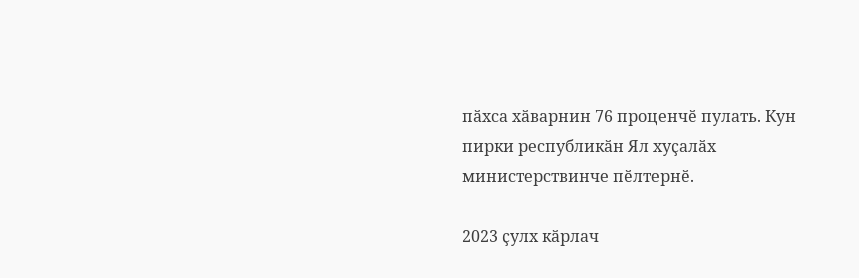пӑхса хӑварнин 76 проценчӗ пулать. Кун пирки республикӑн Ял хуҫалӑх министерствинче пӗлтернӗ.

2023 ҫулх кӑрлач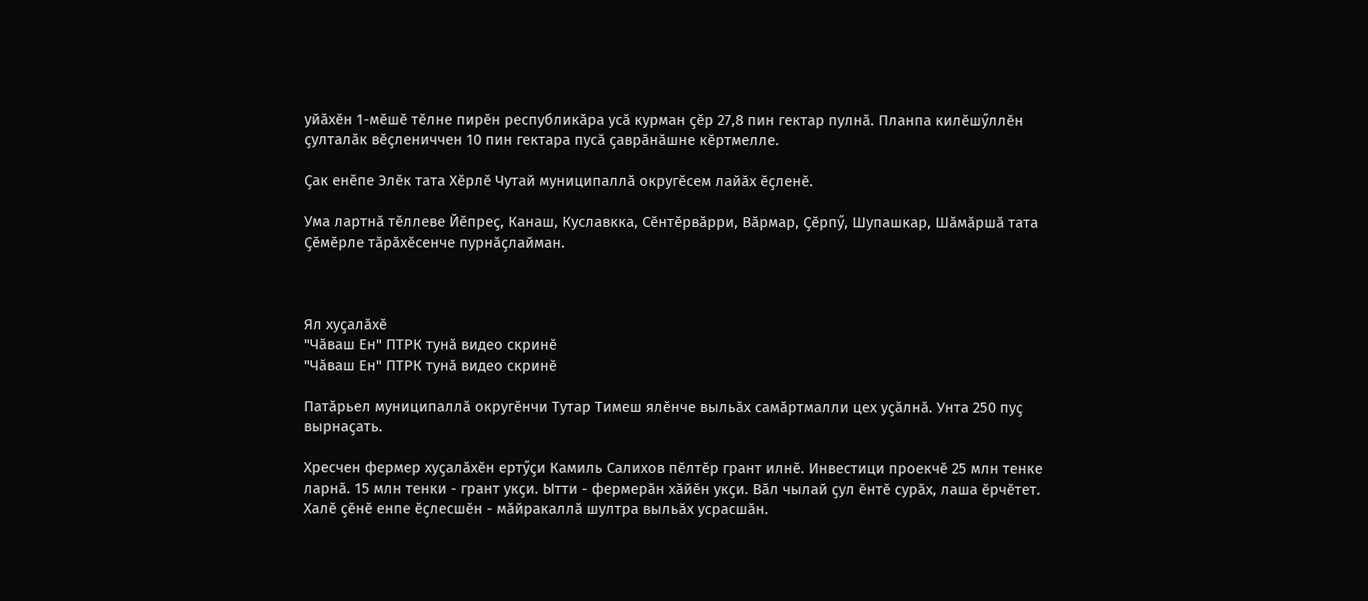уйӑхӗн 1-мӗшӗ тӗлне пирӗн республикӑра усӑ курман ҫӗр 27,8 пин гектар пулнӑ. Планпа килӗшӳллӗн ҫулталӑк вӗҫлениччен 10 пин гектара пусӑ ҫаврӑнӑшне кӗртмелле.

Ҫак енӗпе Элӗк тата Хӗрлӗ Чутай муниципаллӑ округӗсем лайӑх ӗҫленӗ.

Ума лартнӑ тӗллеве Йӗпреҫ, Канаш, Куславкка, Сӗнтӗрвӑрри, Вӑрмар, Ҫӗрпӳ, Шупашкар, Шӑмӑршӑ тата Ҫӗмӗрле тӑрӑхӗсенче пурнӑҫлайман.



Ял хуҫалӑхӗ
"Чӑваш Ен" ПТРК тунӑ видео скринӗ
"Чӑваш Ен" ПТРК тунӑ видео скринӗ

Патӑрьел муниципаллӑ округӗнчи Тутар Тимеш ялӗнче выльӑх самӑртмалли цех уҫӑлнӑ. Унта 250 пуҫ вырнаҫать.

Хресчен фермер хуҫалӑхӗн ертӳҫи Камиль Салихов пӗлтӗр грант илнӗ. Инвестици проекчӗ 25 млн тенке ларнӑ. 15 млн тенки - грант укҫи. Ытти - фермерӑн хӑйӗн укҫи. Вӑл чылай ҫул ӗнтӗ сурӑх, лаша ӗрчӗтет. Халӗ ҫӗнӗ енпе ӗҫлесшӗн - мӑйракаллӑ шултра выльӑх усрасшӑн.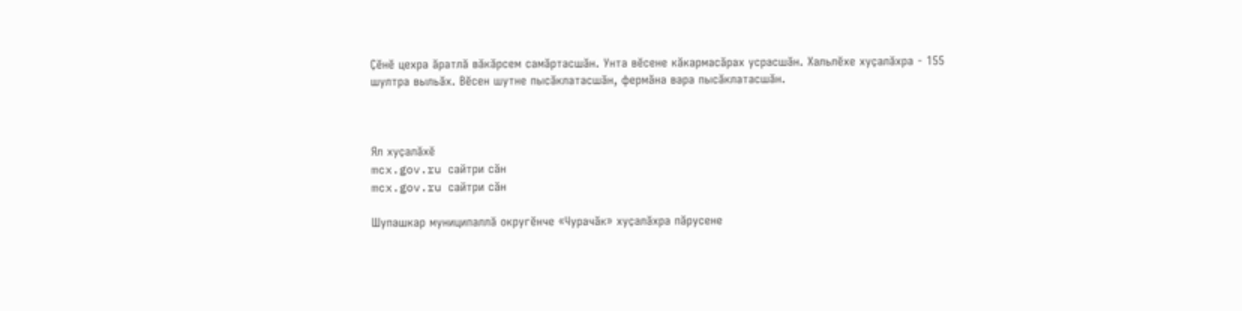Ҫӗнӗ цехра ӑратлӑ вӑкӑрсем самӑртасшӑн. Унта вӗсене кӑкармасӑрах усрасшӑн. Хальлӗхе хуҫалӑхра - 155 шултра выльӑх. Вӗсен шутне пысӑклатасшӑн, фермӑна вара пысӑклатасшӑн.



Ял хуҫалӑхӗ
mcx.gov.ru сайтри сӑн
mcx.gov.ru сайтри сӑн

Шупашкар муниципаллӑ округӗнче «Чурачӑк» хуҫалӑхра пӑрусене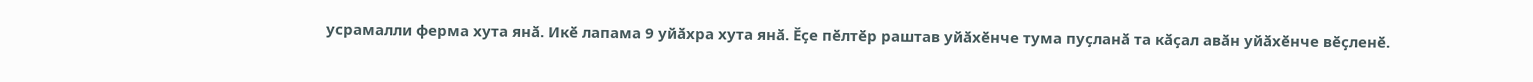усрамалли ферма хута янӑ. Икӗ лапама 9 уйӑхра хута янӑ. Ӗҫе пӗлтӗр раштав уйӑхӗнче тума пуҫланӑ та кӑҫал авӑн уйӑхӗнче вӗҫленӗ.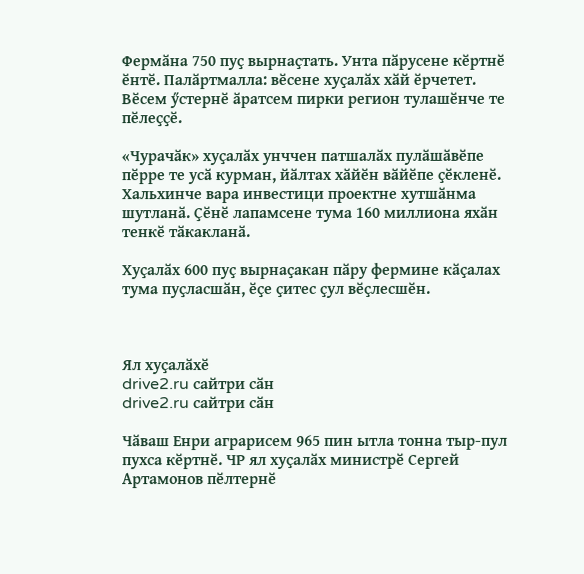Фермӑна 750 пуҫ вырнаҫтать. Унта пӑрусене кӗртнӗ ӗнтӗ. Палӑртмалла: вӗсене хуҫалӑх хӑй ӗрчетет. Вӗсем ӳстернӗ ӑратсем пирки регион тулашӗнче те пӗлеҫҫӗ.

«Чурачӑк» хуҫалӑх унччен патшалӑх пулӑшӑвӗпе пӗрре те усӑ курман, йӑлтах хӑйӗн вӑйӗпе ҫӗкленӗ. Хальхинче вара инвестици проектне хутшӑнма шутланӑ. Ҫӗнӗ лапамсене тума 160 миллиона яхӑн тенкӗ тӑкакланӑ.

Хуҫалӑх 600 пуҫ вырнаҫакан пӑру фермине кӑҫалах тума пуҫласшӑн, ӗҫе ҫитес ҫул вӗҫлесшӗн.



Ял хуҫалӑхӗ
drive2.ru сайтри сӑн
drive2.ru сайтри сӑн

Чӑваш Енри аграрисем 965 пин ытла тонна тыр-пул пухса кӗртнӗ. ЧР ял хуҫалӑх министрӗ Сергей Артамонов пӗлтернӗ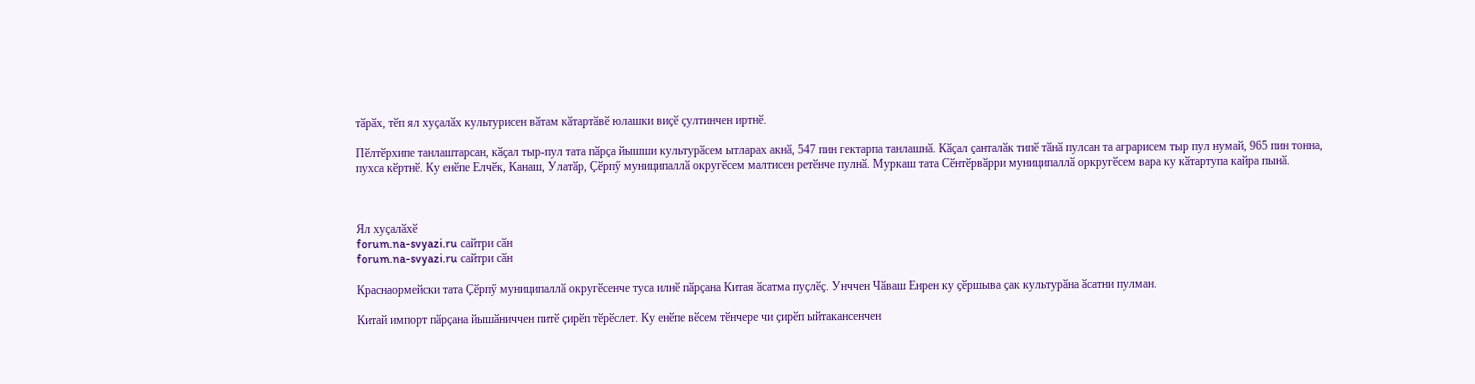тӑрӑх, тӗп ял хуҫалӑх культурисен вӑтам кӑтартӑвӗ юлашки виҫӗ ҫултинчен иртнӗ.

Пӗлтӗрхипе танлаштарсан, кӑҫал тыр-пул тата пӑрҫа йышши культурӑсем ытларах акнӑ, 547 пин гектарпа танлашнӑ. Кӑҫал ҫанталӑк типӗ тӑнӑ пулсан та аграрисем тыр пул нумай, 965 пин тонна, пухса кӗртнӗ. Ку енӗпе Елчӗк, Канаш, Улатӑр, Ҫӗрпӳ муниципаллӑ округӗсем малтисен ретӗнче пулнӑ. Муркаш тата Сӗнтӗрвӑрри муниципаллӑ оркругӗсем вара ку кӑтартупа кайра пынӑ.



Ял хуҫалӑхӗ
forum.na-svyazi.ru сайтри сӑн
forum.na-svyazi.ru сайтри сӑн

Краснаормейски тата Ҫӗрпӳ муниципаллӑ округӗсенче туса илнӗ пӑрҫана Китая ӑсатма пуҫлӗҫ. Унччен Чӑваш Енрен ку ҫӗршыва ҫак культурӑна ӑсатни пулман.

Китай импорт пӑрҫана йышӑниччен питӗ ҫирӗп тӗрӗслет. Ку енӗпе вӗсем тӗнчере чи ҫирӗп ыйтакансенчен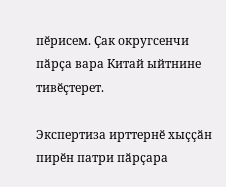пӗрисем. Ҫак округсенчи пӑрҫа вара Китай ыйтнине тивӗҫтерет.

Экспертиза ирттернӗ хыҫҫӑн пирӗн патри пӑрҫара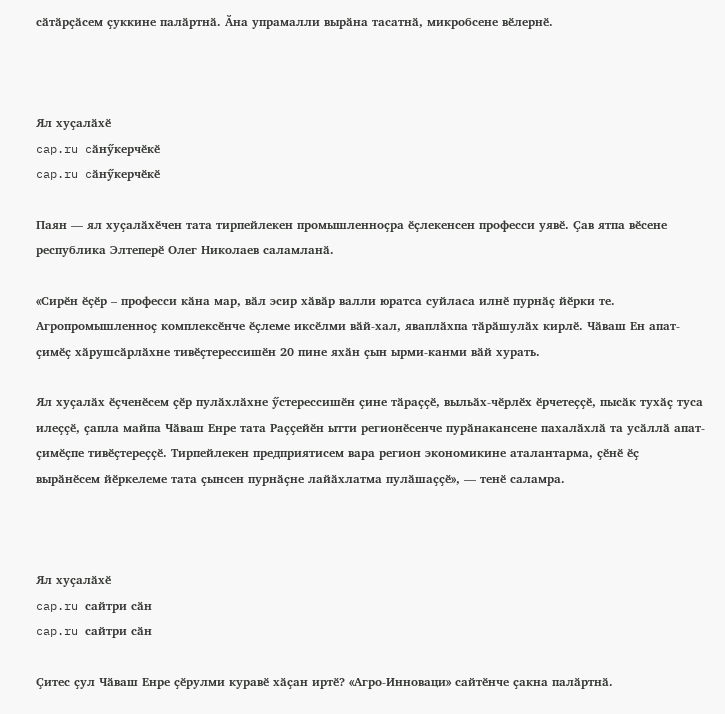сӑтӑрҫӑсем ҫуккине палӑртнӑ. Ӑна упрамалли вырӑна тасатнӑ, микробсене вӗлернӗ.



Ял хуҫалӑхӗ
cap.ru cӑнӳкерчӗкӗ
cap.ru cӑнӳкерчӗкӗ

Паян — ял хуҫалӑхӗчен тата тирпейлекен промышленноҫра ӗҫлекенсен професси уявӗ. Ҫав ятпа вӗсене республика Элтеперӗ Олег Николаев саламланӑ.

«Сирӗн ӗҫӗр – професси кӑна мар, вӑл эсир хӑвӑр валли юратса суйласа илнӗ пурнӑҫ йӗрки те. Агропромышленноҫ комплексӗнче ӗҫлеме иксӗлми вӑй-хал, яваплӑхпа тӑрӑшулӑх кирлӗ. Чӑваш Ен апат-ҫимӗҫ хӑрушсӑрлӑхне тивӗҫтерессишӗн 20 пине яхӑн ҫын ырми-канми вӑй хурать.

Ял хуҫалӑх ӗҫченӗсем ҫӗр пулӑхлӑхне ӳстерессишӗн ҫине тӑраҫҫӗ, выльӑх-чӗрлӗх ӗрчетеҫҫӗ, пысӑк тухӑҫ туса илеҫҫӗ, ҫапла майпа Чӑваш Енре тата Раҫҫейӗн ытти регионӗсенче пурӑнакансене пахалӑхлӑ та усӑллӑ апат-ҫимӗҫпе тивӗҫтереҫҫӗ. Тирпейлекен предприятисем вара регион экономикине аталантарма, ҫӗнӗ ӗҫ вырӑнӗсем йӗркелеме тата ҫынсен пурнӑҫне лайӑхлатма пулӑшаҫҫӗ», — тенӗ саламра.



Ял хуҫалӑхӗ
cap.ru сайтри сӑн
cap.ru сайтри сӑн

Ҫитес ҫул Чӑваш Енре ҫӗрулми куравӗ хӑҫан иртӗ? «Агро-Инноваци» сайтӗнче ҫакна палӑртнӑ.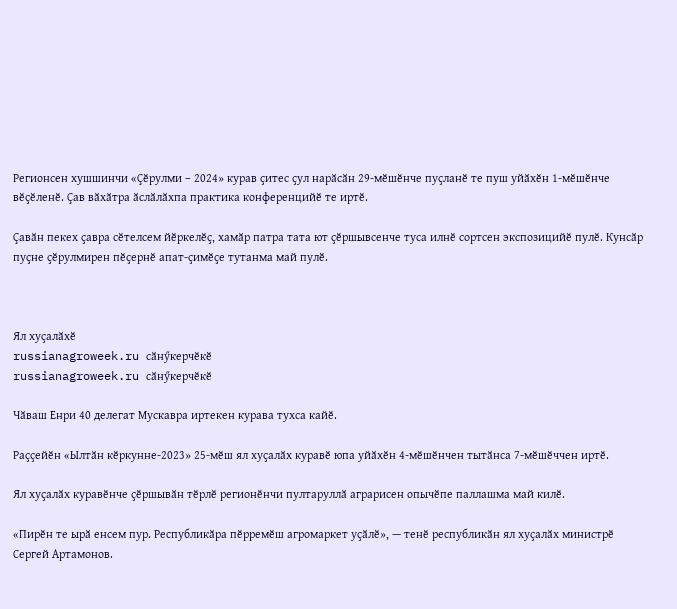Регионсен хушшинчи «Ҫӗрулми – 2024» курав ҫитес ҫул нарӑсӑн 29-мӗшӗнче пуҫланӗ те пуш уйӑхӗн 1-мӗшӗнче вӗҫӗленӗ. Ҫав вӑхӑтра ӑслӑлӑхпа практика конференцийӗ те иртӗ.

Ҫавӑн пекех ҫавра сӗтелсем йӗркелӗҫ, хамӑр патра тата ют ҫӗршывсенче туса илнӗ сортсен экспозицийӗ пулӗ. Кунсӑр пуҫне ҫӗрулмирен пӗҫернӗ апат-ҫимӗҫе тутанма май пулӗ.



Ял хуҫалӑхӗ
russianagroweek.ru сӑнӳкерчӗкӗ
russianagroweek.ru сӑнӳкерчӗкӗ

Чӑваш Енри 40 делегат Мускавра иртекен курава тухса кайӗ.

Раҫҫейӗн «Ылтӑн кӗркунне-2023» 25-мӗш ял хуҫалӑх куравӗ юпа уйӑхӗн 4-мӗшӗнчен тытӑнса 7-мӗшӗччен иртӗ.

Ял хуҫалӑх куравӗнче ҫӗршывӑн тӗрлӗ регионӗнчи пултаруллӑ аграрисен опычӗпе паллашма май килӗ.

«Пирӗн те ырӑ енсем пур. Республикӑра пӗрремӗш агромаркет уҫӑлӗ», — тенӗ республикӑн ял хуҫалӑх министрӗ Сергей Артамонов.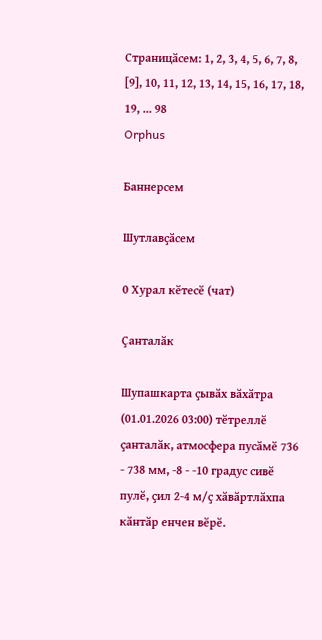Страницӑсем: 1, 2, 3, 4, 5, 6, 7, 8, [9], 10, 11, 12, 13, 14, 15, 16, 17, 18, 19, ... 98
Orphus

Баннерсем

Шутлавҫӑсем

0 Хурал кӗтесӗ (чат)

Ҫанталӑк

Шупашкарта ҫывӑх вӑхӑтра (01.01.2026 03:00) тӗтреллӗ ҫанталӑк, атмосфера пусӑмӗ 736 - 738 мм, -8 - -10 градус сивӗ пулӗ, ҫил 2-4 м/ҫ хӑвӑртлӑхпа кӑнтӑр енчен вӗрӗ.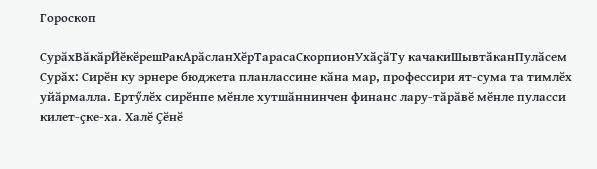Гороскоп

СурӑхВӑкӑрЙӗкӗрешРакАрӑсланХӗрТарасаСкорпионУхӑҫӑТу качакиШывтӑканПулӑсем
Сурӑх: Сирӗн ку эрнере бюджета планлассине кӑна мар, профессири ят-сума та тимлӗх уйӑрмалла. Ертӳлӗх сирӗнпе мӗнле хутшӑннинчен финанс лару-тӑрӑвӗ мӗнле пуласси килет-ҫке-ха. Халӗ Ҫӗнӗ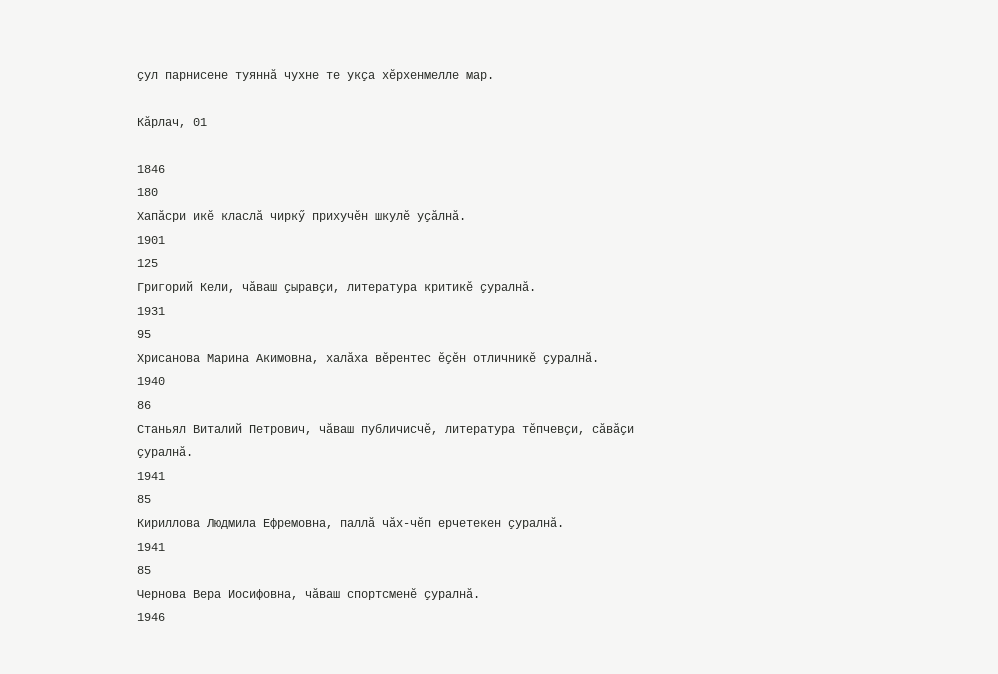ҫул парнисене туяннӑ чухне те укҫа хӗрхенмелле мар.

Кӑрлач, 01

1846
180
Хапӑсри икӗ класлӑ чиркӳ прихучӗн шкулӗ уҫӑлнӑ.
1901
125
Григорий Кели, чӑваш ҫыравҫи, литература критикӗ ҫуралнӑ.
1931
95
Хрисанова Марина Акимовна, халӑха вӗрентес ӗҫӗн отличникӗ ҫуралнӑ.
1940
86
Станьял Виталий Петрович, чӑваш публичисчӗ, литература тӗпчевҫи, сӑвӑҫи ҫуралнӑ.
1941
85
Кириллова Людмила Ефремовна, паллӑ чӑх-чӗп ерчетекен ҫуралнӑ.
1941
85
Чернова Вера Иосифовна, чӑваш спортсменӗ ҫуралнӑ.
1946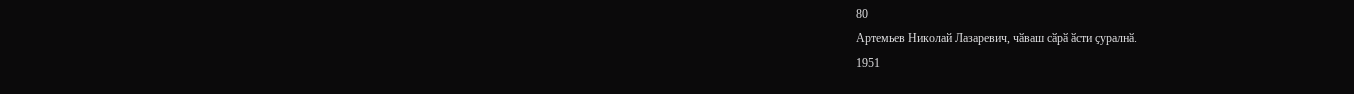80
Артемьев Николай Лазаревич, чӑваш сӑрӑ ӑсти ҫуралнӑ.
1951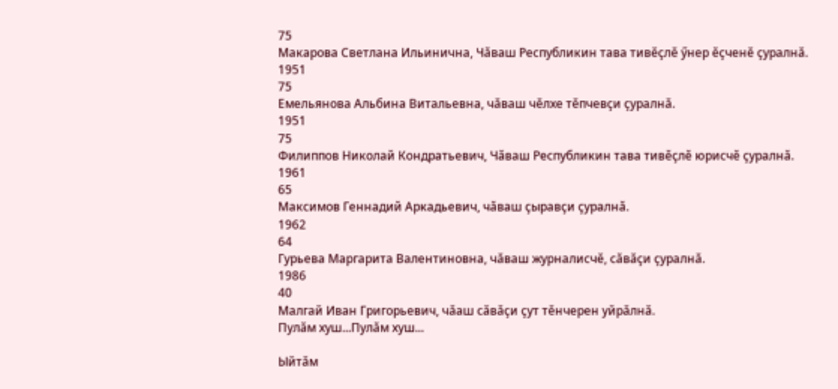75
Макарова Светлана Ильинична, Чӑваш Республикин тава тивӗҫлӗ ӳнер ӗҫченӗ ҫуралнӑ.
1951
75
Емельянова Альбина Витальевна, чӑваш чӗлхе тӗпчевҫи ҫуралнӑ.
1951
75
Филиппов Николай Кондратьевич, Чӑваш Республикин тава тивӗҫлӗ юрисчӗ ҫуралнӑ.
1961
65
Максимов Геннадий Аркадьевич, чӑваш ҫыравҫи ҫуралнӑ.
1962
64
Гурьева Маргарита Валентиновна, чӑваш журналисчӗ, сӑвӑҫи ҫуралнӑ.
1986
40
Малгай Иван Григорьевич, чӑаш сӑвӑҫи ҫут тӗнчерен уйрӑлнӑ.
Пулӑм хуш...Пулӑм хуш...

Ыйтӑм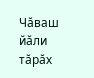Чӑваш йӑли тӑрӑх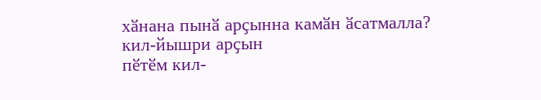хӑнана пынӑ арҫынна камӑн ӑсатмалла?
кил-йышри арҫын
пӗтӗм кил-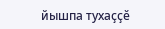йышпа тухаҫҫӗ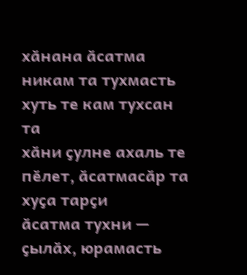хӑнана ӑсатма никам та тухмасть
хуть те кам тухсан та
хӑни ҫулне ахаль те пӗлет, ӑсатмасӑр та
хуҫа тарҫи
ӑсатма тухни — ҫылӑх, юрамасть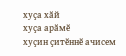хуҫа хӑй
хуҫа арӑмӗ
хуҫин ҫитӗннӗ ачисем